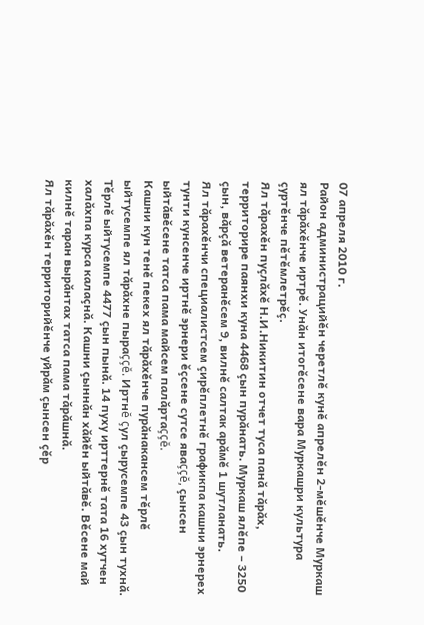07 апреля 2010 г.
Район администрацийĕн черетлĕ кунĕ апрелĕн 2-мĕшĕнче Муркаш ял тăрăхĕнче иртрĕ. Унăн итогĕсене вара Муркашри культура çуртĕнче пĕтĕмлетрĕç.
Ял тăрахĕн пуçлăхĕ Н.И.Никитин отчет туса панă тăрăх, территорире паянхи куна 4468 çын пурăнать. Муркаш ялĕпе – 3250 çын, вăрçă ветеранĕсем 9, вилнĕ салтак арăмĕ 1 шутланать.
Ял тăрахĕнчи специалистсем çирĕплетнĕ графикпа кашни эрнерех тунти кунсенче иртнĕ эрнери ĕçсене сутсе яваççĕ, çынсен ыйтăвĕсене татса пама майсем палăртаççĕ.
Кашни кун тенĕ пекех ял тăрăхĕнче пурăнакансем тĕрлĕ ыйтусемпе ял тăрăхне пыраççĕ. Иртнĕ çул çырусемпе 43 çын тухнă. Тĕрлĕ ыйтусемпе 4477 çын пынă. 14 пуху ирттернĕ тата 16 хутчен халăхпа курса калаçнă. Кашни çыннăн хăйĕн ыйтăвĕ. Вĕсене май килнĕ таран вырăнтах татса пама тăрăшнă.
Ял тăрăхĕн территорийĕнче уйрăм çынсен çĕр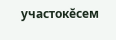участокĕсем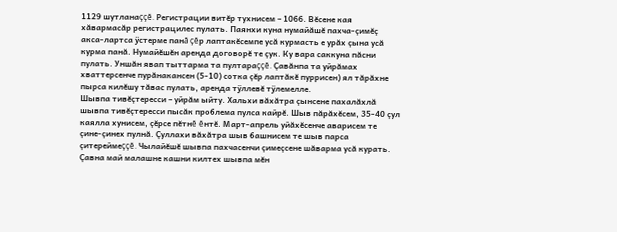1129 шутланаççĕ. Регистрации витĕр тухнисем – 1066. Вĕсене кая хăвармасăр регистрацилес пулать. Паянхи куна нумайăшĕ пахча-çимĕç акса-лартса ÿстерме панă çĕр лаптакĕсемпе усă курмасть е урăх çына усă курма панă. Нумайĕшĕн аренда договорĕ те çук. Ку вара саккуна пăсни пулать. Уншăн явап тыттарма та пултараççĕ. Çавăнпа та уйрăмах хваттерсенче пурăнакансен (5-10) сотка çĕр лаптăкĕ пуррисен) ял тăрăхне пырса килĕшу тăвас пулать, аренда тÿллевĕ тÿлемелле.
Шывпа тивĕçтересси – уйрăм ыйту. Хальхи вăхăтра çынсене пахалăхлă шывпа тивĕçтересси пысăк проблема пулса кайрĕ. Шыв пăрăхĕсем, 35-40 çул каялла хунисем, çĕрсе пĕтнĕ ĕнтĕ. Март-апрель уйăхĕсенче аварисем те çине-çинех пулнă. Çуллахи вăхăтра шыв башнисем те шыв парса çитереймеççĕ. Чылайĕшĕ шывпа пахчасенчи çимеçсене шăварма усă курать. Çавна май малашне кашни килтех шывпа мĕн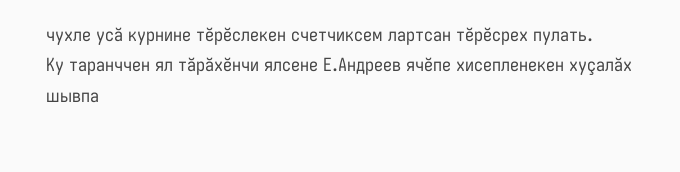чухле усă курнине тĕрĕслекен счетчиксем лартсан тĕрĕсрех пулать.
Ку таранччен ял тăрăхĕнчи ялсене Е.Андреев ячĕпе хисепленекен хуçалăх шывпа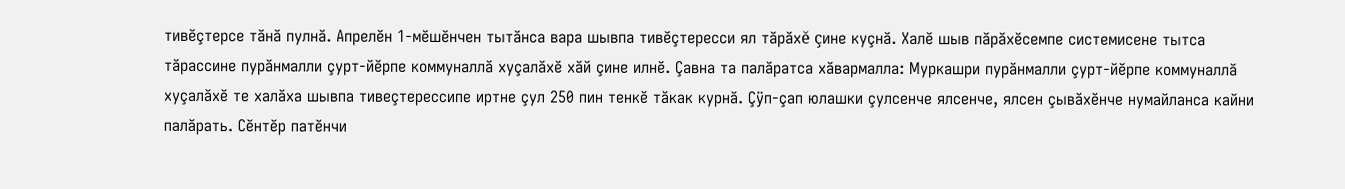тивĕçтерсе тăнă пулнă. Апрелĕн 1-мĕшĕнчен тытăнса вара шывпа тивĕçтересси ял тăрăхĕ çине куçнă. Халĕ шыв пăрăхĕсемпе системисене тытса тăрассине пурăнмалли çурт-йĕрпе коммуналлă хуçалăхĕ хăй çине илнĕ. Çавна та палăратса хăвармалла: Муркашри пурăнмалли çурт-йĕрпе коммуналлă хуçалăхĕ те халăха шывпа тивеçтерессипе иртне çул 250 пин тенкĕ тăкак курнă. Çÿп-çап юлашки çулсенче ялсенче, ялсен çывăхĕнче нумайланса кайни палăрать. Сĕнтĕр патĕнчи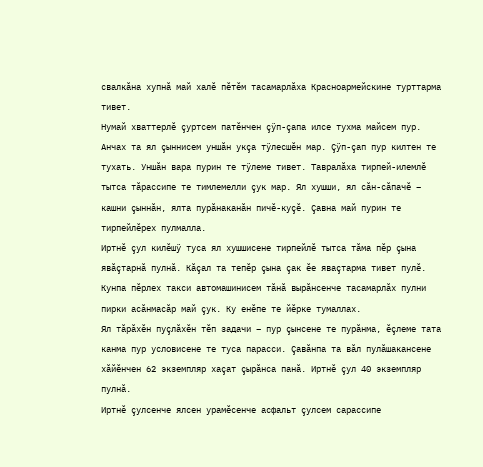свалкăна хупнă май халĕ пĕтĕм тасамарлăха Красноармейскине турттарма тивет.
Нумай хваттерлĕ çуртсем патĕнчен çÿп-çапа илсе тухма майсем пур. Анчах та ял çыннисем уншăн укçа тÿлесшĕн мар. Çÿп-çап пур килтен те тухать. Уншăн вара пурин те тÿлеме тивет. Тавралăха тирпей-илемлĕ тытса тăрассипе те тимлемелли çук мар. Ял хушши, ял сăн-сăпачĕ – кашни çыннăн, ялта пурăнаканăн пичĕ-куçĕ. Çавна май пурин те тирпейлĕрех пулмалла.
Иртнĕ çул килĕшÿ туса ял хушшисене тирпейлĕ тытса тăма пĕр çына явăçтарнă пулнă. Кăçал та тепĕр çына çак ĕе яваçтарма тивет пулĕ. Кунпа пĕрлех такси автомашинисем тăнă вырăнсенче тасамарлăх пулни пирки асăнмасăр май çук. Ку енĕпе те йĕрке тумаллах.
Ял тăрăхĕн пуçлăхĕн тĕп задачи – пур çынсене те пурăнма, ĕçлеме тата канма пур условисене те туса парасси. Çавăнпа та вăл пулăшакансене хăйĕнчен 62 экземпляр хаçат çырăнса панă. Иртнĕ çул 40 экземпляр пулнă.
Иртнĕ çулсенче ялсен урамĕсенче асфальт çулсем сарассипе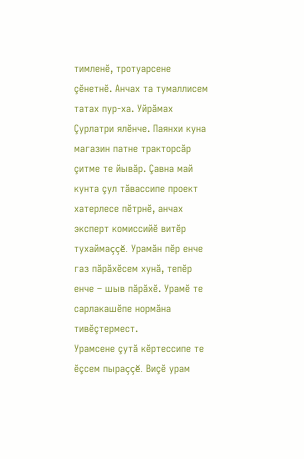тимленĕ, тротуарсене çĕнетнĕ. Анчах та тумаллисем татах пур-ха. Уйрăмах Çурлатри ялĕнче. Паянхи куна магазин патне тракторсăр çитме те йывăр. Çавна май кунта çул тăвассипе проект хатерлесе пĕтрнĕ, анчах эксперт комиссийĕ витĕр тухаймаççĕ. Урамăн пĕр енче газ пăрăхĕсем хунă, тепĕр енче – шыв пăрăхĕ. Урамĕ те сарлакашĕпе нормăна тивĕçтермест.
Урамсене çутă кĕртессипе те ĕçсем пыраççĕ. Виçĕ урам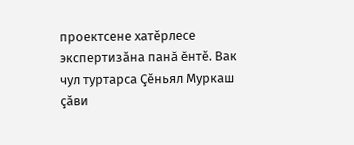проектсене хатĕрлесе экспертизăна панă ĕнтĕ. Вак чул туртарса Çĕньял Муркаш çăви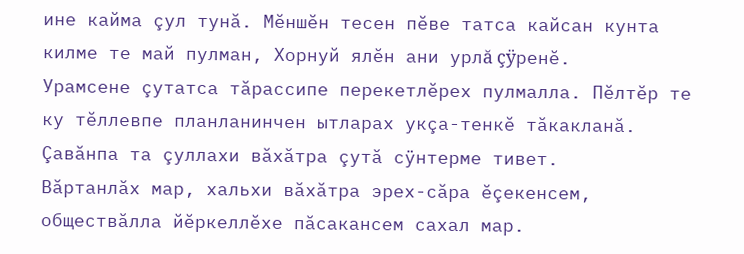ине кайма çул тунă. Мĕншĕн тесен пĕве татса кайсан кунта килме те май пулман, Хорнуй ялĕн ани урлă çÿренĕ.
Урамсене çутатса тăрассипе перекетлĕрех пулмалла. Пĕлтĕр те ку тĕллевпе планланинчен ытларах укçа-тенкĕ тăкакланă. Çавăнпа та çуллахи вăхăтра çутă сÿнтерме тивет.
Вăртанлăх мар, хальхи вăхăтра эрех-сăра ĕçекенсем, обществăлла йĕркеллĕхе пăсакансем сахал мар.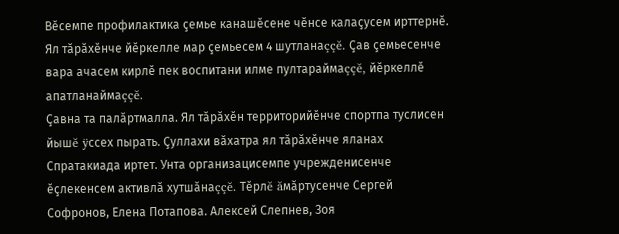Вĕсемпе профилактика çемье канашĕсене чĕнсе калаçусем ирттернĕ.
Ял тăрăхĕнче йĕркелле мар çемьесем 4 шутланаççĕ. Çав çемьесенче вара ачасем кирлĕ пек воспитани илме пултараймаççĕ, йĕркеллĕ апатланаймаççĕ.
Çавна та палăртмалла. Ял тăрăхĕн территорийĕнче спортпа туслисен йышĕ ÿссех пырать. Çуллахи вăхатра ял тăрăхĕнче яланах Спратакиада иртет. Унта организацисемпе учрежденисенче ĕçлекенсем активлă хутшăнаççĕ. Тĕрлĕ ăмăртусенче Сергей Софронов, Елена Потапова. Алексей Слепнев, Зоя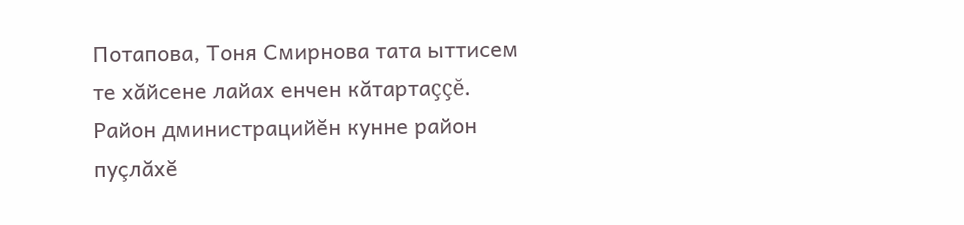Потапова, Тоня Смирнова тата ыттисем те хăйсене лайах енчен кăтартаççĕ.
Район дминистрацийĕн кунне район пуçлăхĕ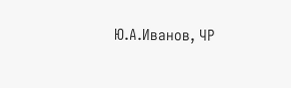Ю.А.Иванов, ЧР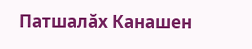Патшалăх Канашен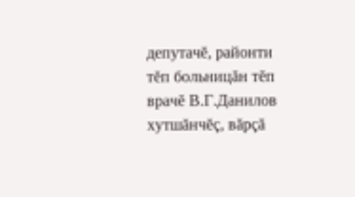депутачĕ, районти тĕп больницăн тĕп врачĕ В.Г.Данилов хутшăнчĕç, вăрçă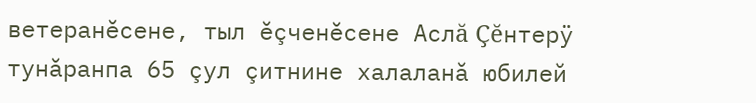ветеранĕсене, тыл ĕçченĕсене Аслă Çĕнтерÿ тунăранпа 65 çул çитнине халаланă юбилей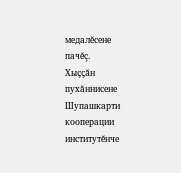медалĕсене пачĕç.
Хыççăн пухăннисене Шупашкарти кооперации институтĕнче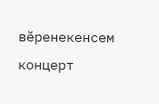вĕренекенсем концерт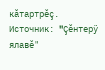кăтартрĕç.
Источник: "Çĕнтерÿ ялавĕ"